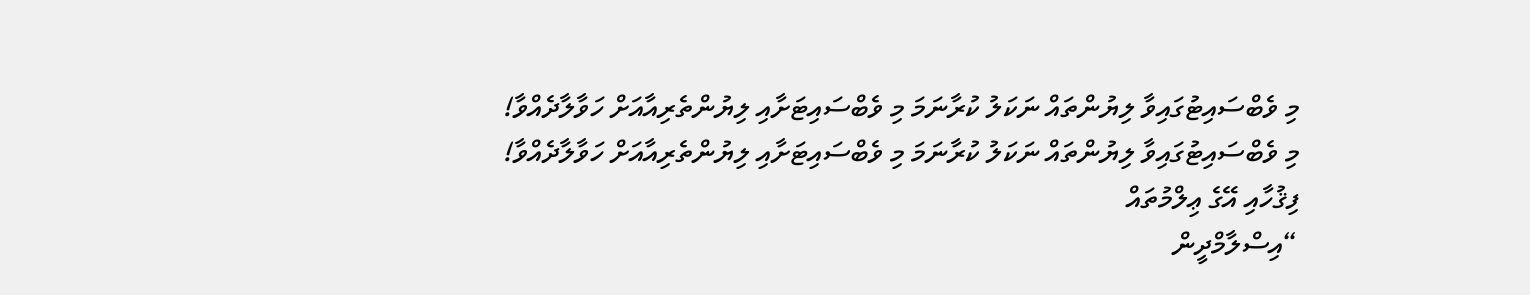މި ވެބްސައިޓުގައިވާ ލިޔުންތައް ނަކަލު ކުރާނަމަ މި ވެބްސައިޓަށާއި ލިޔުންތެރިއާއަށް ހަވާލާދެއްވާ!
މި ވެބްސައިޓުގައިވާ ލިޔުންތައް ނަކަލު ކުރާނަމަ މި ވެބްސައިޓަށާއި ލިޔުންތެރިއާއަށް ހަވާލާދެއްވާ!
ފިޤުހާއި އޭގެ ޢިލްމުތައް
“އިސްލާމްދީން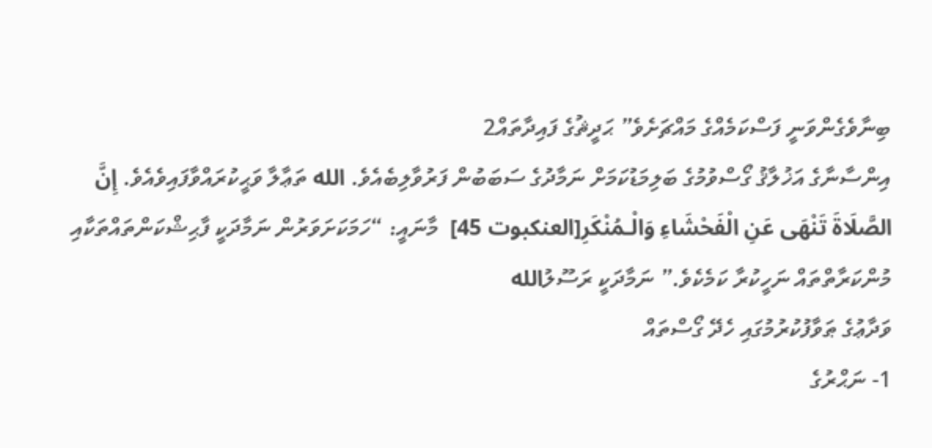ބިނާވެގެންވަނީ ފަސްކަމެއްގެ މައްޗަށެވެ” ޙަދީޘުގެ ފައިދާތައް2
އިންސާނާގެ އަޚުލާޤު ގޯސްވުމުގެ ބަލިމަޑުކަމަށް ނަމާދުގެ ސަބަބުން ފަރުވާލިބެއެވެ. الله ތަޢާލާ ވަޙީކުރައްވާފައިވެއެވެ. إِنَّ الصَّلَاةَ تَنْهَى عَنِ الْفَحْشَاءِ وَالْـمُنْكَرِ[العنكبوت 45]  މާނައީ: “ހަމަކަށަވަރުން ނަމާދަކީ ފާޙިޝްކަންތައްތަކާއި މުންކަރާތްތައް ނަހީކުރާ ކަމެކެވެ.” ނަމާދަކީ ރަސޫލުالله
ވަދާޢުގެ ޠަވާފުކުރުމުގައި ހެދޭ ގޯސްތައް
1- ނަޙްރުގެ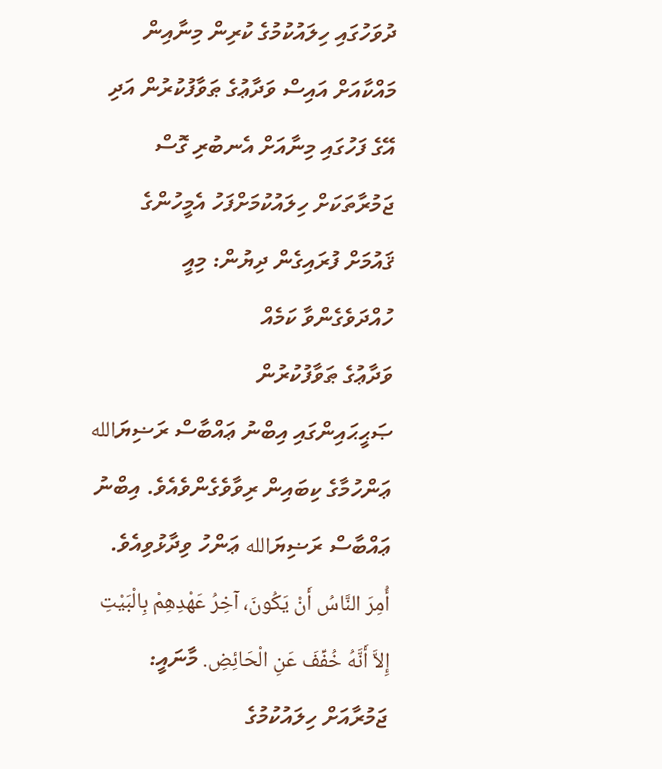ދުވަހުގައި ހިލައުކުމުގެ ކުރިން މިނާއިން މައްކާއަށް އައިސް ވަދާޢުގެ ޠަވާފުކުރުން އަދި އޭގެ ފަހުގައި މިނާއަށް އެނބުރި ގޮސް ޖަމުރާތަކަށް ހިލައުކުމަށްފަހު އެމީހުންގެ ޤައުމަށް ފުރައިގެން ދިޔުން: މިއީ ހުއްދަވެގެންވާ ކަމެއް
ވަދާޢުގެ ޠަވާފުކުރުން
ޞަޙީޙައިންގައި އިބްނު ޢައްބާސް ރަޟިޔަالله ޢަންހުމާގެ ކިބައިން ރިވާވެގެންވެއެވެ. އިބްނު ޢައްބާސް ރަޟިޔަالله ޢަންހު ވިދާޅުވިއެވެ. أُمِرَ النَّاسُ أَنْ يَكُونَ، آخِرُ عَهْدِهِمْ بِالْبَيْتِ إِلاَّ أَنَّهُ خُفِّفَ عَنِ الْحَائِضِ. މާނައީ:
ޖަމުރާއަށް ހިލައުކުމުގެ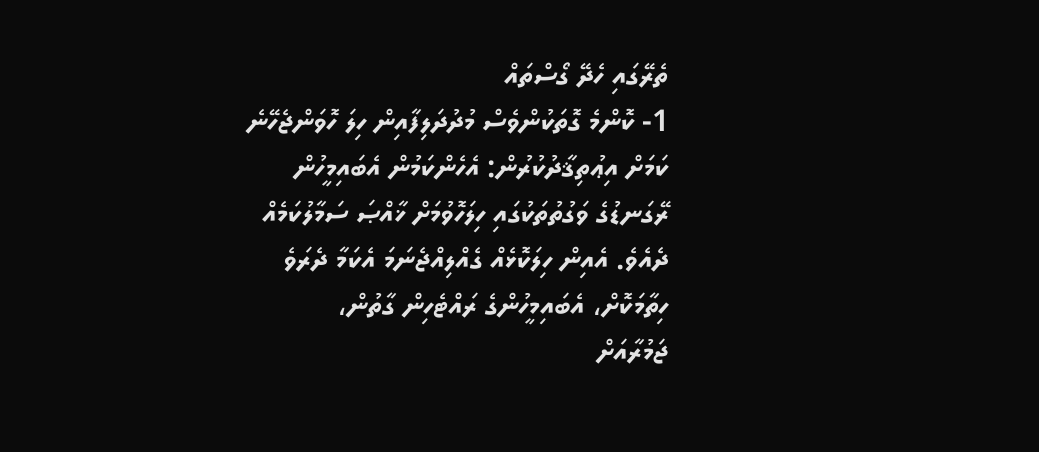ތެރޭގައި ހެދޭ ގޯސްތައް
1- ކޮންމެ ގޮތަކުންވެސް މުދުދަލިފާއިން ހިލަ ހޮވަންޖެހޭނެ ކަމަށް އިޢުތިޤާދުކުރުން: އެހެންކަމުން އެބައިމީހުން ރޭގަނޑުގެ ވަގުތުތަކުގައި ހިލަހޮވުމަށް ޚާއްޞަ ސަމާލުކަމެއް ދެއެވެ. އެއިން ހިލަކޮޅެއް ގެއްލިއްޖެނަމަ އެކަމާ ދެރަވެ ހިތާމަކޮށް، އެބައިމީހުންގެ ރައްޓެހިން ގާތުން،
ޖަމުރާއަށް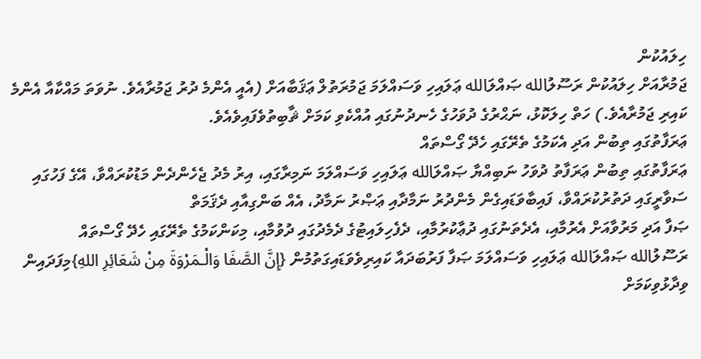ހިލައުކުން
ޖަމުރާއަށް ހިލައުކުން ރަސޫލުالله ޞައްލަالله ޢަލައިހި ވަސައްލަމަ ޖަމުރަތުލް ޢަޤަބާއަށް (އެއީ އެންމެ ދުރު ޖަމުރާއެވެ. ނުވަތަ މައްކާއާ އެންމެ ކައިރި ޖަމުރާއެވެ.) ހަތް ހިލަކޮޅު، ނަޙްރުގެ ދުވަހުގެ ހެނދުނުގައި އުއްކެވި ކަމަށް ޘާބިތުވެފައިވެއެވެ.
ޢަރަފާތުގައި ތިބުން އަދި އެކަމުގެ ތެރޭގައި ހެދޭ ގޯސްތައް
ޢަރަފާތުގައި ތިބުން ޢަރަފާތު ދުވަހު ނަބިއްޔާ ޞައްލަالله ޢަލައިހި ވަސައްލަމަ ނަމިރާގައި، އިރު މެދު ޖެހެންދެން މަޑުކުރައްވާ، އޭގެ ފަހުގައި ސަވާރީގައި ދަތުރުކުރައްވާ، ފައިބާވަޑައިގެން މެންދުރު ނަމާދާއި ޢަޞްރު ނަމާދު، އެއް ބަންގިއާއި ދެޤަމަތް
ޞަފާ އަދި މަރުވާއަށް އެރުމާއި، އެދެތަނުގައި ދުޢާކުރުމާއި، ދެފެހިލައިޓުގެ ދެމެދުގައި ދުވުމާއި، މިކަންކަމުގެ ތެރޭގައި ހެދޭ ގޯސްތައް
ރަސޫލުالله ޞައްލަالله ޢަލައިހި ވަސައްލަމަ ޞަފާ ފަރުބަދައާ ކައިރިވެވަޑައިގަތުމުން {إِنَّ الصَّفَا وَالْـمَرْوَةَ مِنْ شَعَائِرِ اللهِ}މިފަދައިން ވިދާޅުވިކަމަށް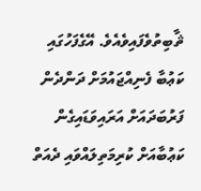ޘާބިތުވެފައިވެއެވެ. އޭގެފަހުގައި ކަޢުބާ ފެނިއްޖައުމަށް ދަންދެން ފަރުބަދައަށް އަރައިވަޑައިގެން ކަޢުބާއަށް ކުރިމަތިލައްވައި ދެއަތް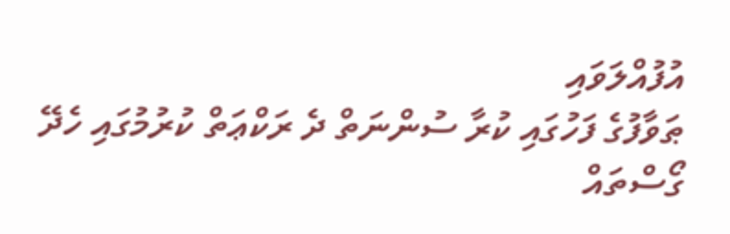އުފުއްލަވައި
ޠަވާފުގެ ފަހުގައި ކުރާ ސުންނަތް ދެ ރަކްޢަތް ކުރުމުގައި ހެދޭ ގޯސްތައް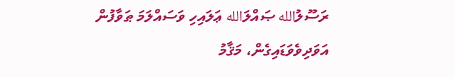ރަސޫލުالله ޞައްލަالله ޢަލައިހި ވަސައްލަމަ ޠަވާފުން އަވަދިވެވަޑައިގެން، މަޤާމު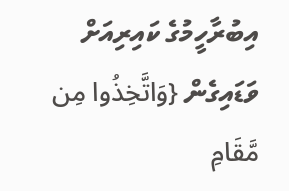އިބުރާހީމުގެ ކައިރިއަށް ވަޑައިގެން {وَاتَّخِذُوا مِن مَّقَامِ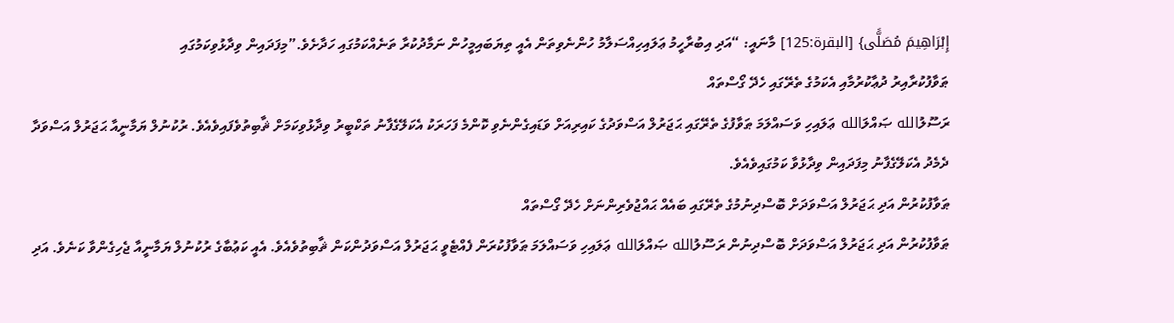إِبْرَاهِيمَ مُصَلًّى} [البقرة:125] މާނައީ: “އަދި އިބުރާހީމު ޢަލައިހިއްސަލާމު ހުންނެވިތަން އެއީ ތިޔަބައިމީހުން ނަމާދުކުރާ ތަނެއްކަމުގައި ހަދާށެވެ.”މިފަދައިން ވިދާޅުވިކަމުގައި
ޠަވާފުކުރާއިރު ދުޢާކުރުމާއި އެކަމުގެ ތެރޭގައި ހެދޭ ގޯސްތައް
ރަސޫލުالله ޞައްލަالله ޢަލައިހި ވަސައްލަމަ ޠަވާފުގެ ތެރޭގައި ޙަޖަރުލް އަސްވަދުގެ ކައިރިއަށް ވަޑައިގެންނެވި ކޮންމެ ފަހަރަކު އެކަލޭގެފާނު ތަކްބީރު ވިދާޅުވިކަމަށް ޘާބިތުވެފައިވެއެވެ. ރުކުނުލް ޔަމާނީއާ ޙަޖަރުލް އަސްވަދާ ދެމެދު އެކަލޭގެފާނު މިފަދައިން ވިދާޅުވާ ކަމުގައިވެއެވެ.
ޠަވާފުކުރުން އަދި ޙަޖަރުލް އަސްވަދަށް ބޮސްދިނުމުގެ ތެރޭގައި ބައެއް ޙައްޖުވެރިންނަށް ހެދޭ ގޯސްތައް
ޠަވާފުކުރުން އަދި ޙަޖަރުލް އަސްވަދަށް ބޮސްދިނުން ރަސޫލުالله ޞައްލަالله ޢަލައިހި ވަސައްލަމަ ޠަވާފުކުރަން ފެއްޓެވީ ޙަޖަރުލް އަސްވަދުންކަން ޘާބިތުވެއެވެ. އެއީ ކަޢުބާގެ ރުކުނުލް ޔަމާނީއާ ޖެހިގެންވާ ކަނެވެ. އަދި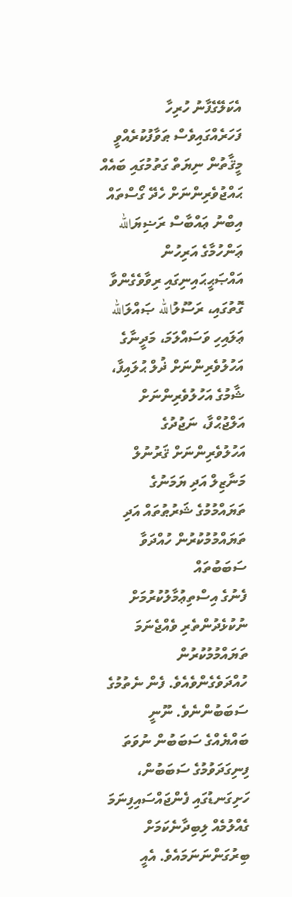އެކަލޭގެފާނު ހުރިހާ ފަހަރެއްގައިވެސް ޠަވާފުކުރެއްވީ
މީޤާތުން ނިޔަތް ގަތުމުގައި ބައެއް ޙައްޖުވެރިންނަށް ހެދޭ ގޯސްތައް
އިބްނު ޢައްބާސް ރަޟިޔަالله ޢަންހުމާގެ އަރިހުން އައްޞަޙީޙައިނިގައި ރިވާވެގެންވާ ގޮތުގައި، ރަސޫލުالله ޞައްލަالله ޢަލައިހި ވަސައްލަމަ، މަދީނާގެ އަހުލުވެރިންނަށް ޛުލް ޙުލައިފާ، ޝާމުގެ އަހުލުވެރިންނަށް އަލްޖުޙްފާ، ނަޖުދުގެ އަހުލުވެރިންނަށް ޤަރުނުލް މަނާޒިލް އަދި ޔަމަނުގެ
ތަޔައްމުމުގެ ޝަރުޠުތައް އަދި ތަޔައްމުމުކުރުން ހުއްދަވާ ސަބަބުތައް
ފެނުގެ އިސްތިޢުމާލުކުރުމަށް ނުކުޅެދުންތެރި ވެއްޖެނަމަ ތަޔައްމުމުކުރުން ހުއްދަވެގެންވެއެވެ. ފެން ނެތުމުގެ ސަބަބުންނެވެ. ނޫނީ ބައްޔެއްގެ ސަބަބުން ނުވަތަ ފިނިގަދަވުމުގެ ސަބަބުން، ހަށިގަނޑުގައި ފެންޖައްސައިފިނަމަ ގެއްލުމެއް ލިބިދާނެކަމަށް ބިރުގަންނަނަމައެވެ. އެއީ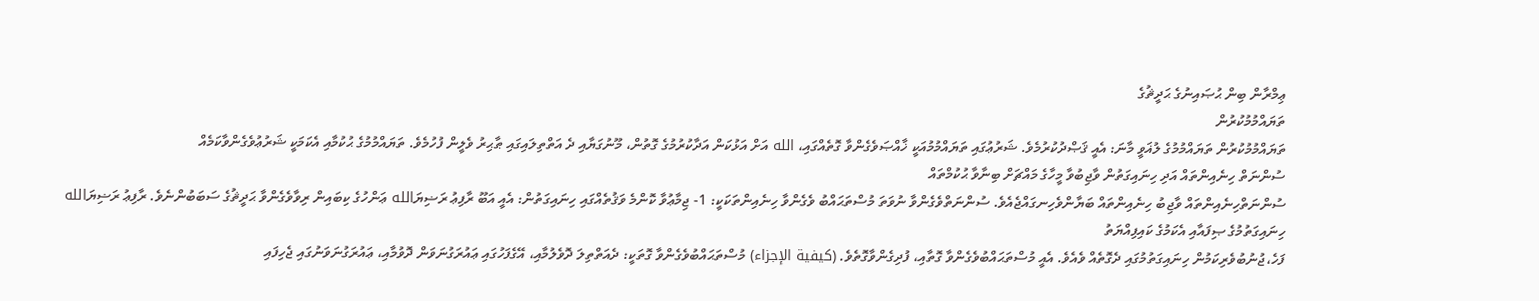ޢިމްރާން ބިން ޙުޞައިނުގެ ޙަދީޘުގެ
ތަޔައްމުމުކުރުން
ތަޔައްމުމުކުރުން ތަޔައްމުމުގެ ލުޣަވީ މާނަ: އެއީ ޤަޞްދުކުރުމެވެ. ޝަރުޢުގައި ތަޔައްމުމުއަކީ ޚާއްޞަވެގެންވާ ގޮތެއްގައި، الله އަށް އަޅުކަން އަދާކުރުމުގެ ގޮތުން، މޫނުގަޔާއި ދެ އަތްތިލައިގައި ޠާޙިރު ވެލީން ފުހުމެވެ. ތަޔައްމުމުގެ ޙުކުމާއި އެކަމަކީ ޝަރުޢުވެގެންވާކަމެއް
ސުންނަތް ހިނެއިންތައް އަދި ހިނައިގަތުން ވާޖިބުވާ މީހާގެ މައްޗަށް ބިނާވާ ޙުކުމްތައް
ސުންނަތްހިނެއިންތައް ވާޖިބު ހިނެއިންތައް ބަޔާންވެހިނގައްޖެއެވެ. ސުންނަތްވެގެންވާ ނުވަތަ މުސްތަޙައްބު ވެގެންވާ ހިނެއިންތަކަކީ: 1- ޖިމާޢުވާ ކޮންމެ ވަޤުތެއްގައި ހިނައިގަތުން: އެއީ އަބޫ ރާފިޢު ރަޟިޔަالله ޢަންހުގެ ކިބައިން ރިވާވެގެންވާ ޙަދީޘުގެ ސަބަބުންނެވެ. ރާފިޢު ރަޟިޔަالله
ހިނައިގަތުމުގެ ޞިފައާއި އެކަމުގެ ކައިފިއްޔަތު
ފަހެ،ޖުނުބުވެރިކަމުން ހިނައިގަތުމުގައި ދެގޮތެއް ވެއެވެ. އެއީ މުސްތަޙައްބުވެގެންވާ ގޮތާއި، ފުދިގެންވާގޮތެވެ. (كيفية الإجزاء) މުސްތަޙައްބުވެގެންވާ ގޮތަކީ: ދެއަތްތިލަ ދޮވެލުމާއި، އޭގެފަހުގައި ޢައުރަގުނަވަން ދޮވުމާއި، ޢައުރަގުނަވަނުގައި ޖެހިފައި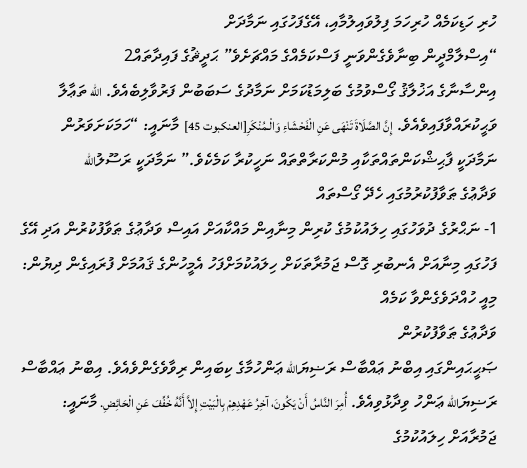ހުރި ހަޑިކަމެއް ހުރިހަމަ ފިލުވައިލުމާއި، އޭގެފަހުގައި ނަމާދަށް
“އިސްލާމްދީން ބިނާވެގެންވަނީ ފަސްކަމެއްގެ މައްޗަށެވެ” ޙަދީޘުގެ ފައިދާތައް2
އިންސާނާގެ އަޚުލާޤު ގޯސްވުމުގެ ބަލިމަޑުކަމަށް ނަމާދުގެ ސަބަބުން ފަރުވާލިބެއެވެ. الله ތަޢާލާ ވަޙީކުރައްވާފައިވެއެވެ. إِنَّ الصَّلَاةَ تَنْهَى عَنِ الْفَحْشَاءِ وَالْـمُنْكَرِ[العنكبوت 45]  މާނައީ: “ހަމަކަށަވަރުން ނަމާދަކީ ފާޙިޝްކަންތައްތަކާއި މުންކަރާތްތައް ނަހީކުރާ ކަމެކެވެ.” ނަމާދަކީ ރަސޫލުالله
ވަދާޢުގެ ޠަވާފުކުރުމުގައި ހެދޭ ގޯސްތައް
1- ނަޙްރުގެ ދުވަހުގައި ހިލައުކުމުގެ ކުރިން މިނާއިން މައްކާއަށް އައިސް ވަދާޢުގެ ޠަވާފުކުރުން އަދި އޭގެ ފަހުގައި މިނާއަށް އެނބުރި ގޮސް ޖަމުރާތަކަށް ހިލައުކުމަށްފަހު އެމީހުންގެ ޤައުމަށް ފުރައިގެން ދިޔުން: މިއީ ހުއްދަވެގެންވާ ކަމެއް
ވަދާޢުގެ ޠަވާފުކުރުން
ޞަޙީޙައިންގައި އިބްނު ޢައްބާސް ރަޟިޔަالله ޢަންހުމާގެ ކިބައިން ރިވާވެގެންވެއެވެ. އިބްނު ޢައްބާސް ރަޟިޔަالله ޢަންހު ވިދާޅުވިއެވެ. أُمِرَ النَّاسُ أَنْ يَكُونَ، آخِرُ عَهْدِهِمْ بِالْبَيْتِ إِلاَّ أَنَّهُ خُفِّفَ عَنِ الْحَائِضِ. މާނައީ:
ޖަމުރާއަށް ހިލައުކުމުގެ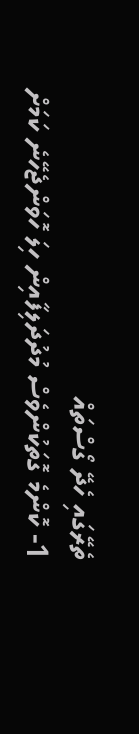ތެރޭގައި ހެދޭ ގޯސްތައް
1- ކޮންމެ ގޮތަކުންވެސް މުދުދަލިފާއިން ހިލަ ހޮވަންޖެހޭނެ ކަމަށް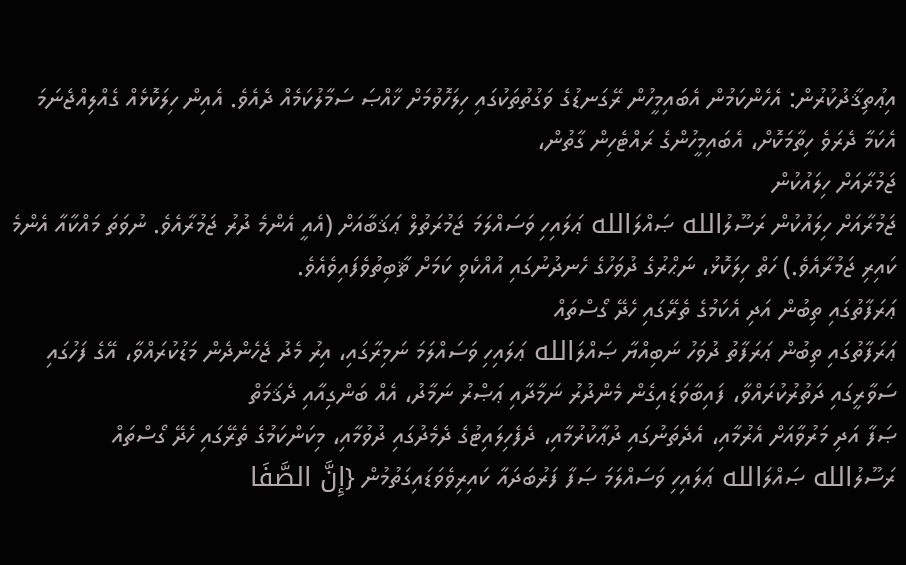އިޢުތިޤާދުކުރުން: އެހެންކަމުން އެބައިމީހުން ރޭގަނޑުގެ ވަގުތުތަކުގައި ހިލަހޮވުމަށް ޚާއްޞަ ސަމާލުކަމެއް ދެއެވެ. އެއިން ހިލަކޮޅެއް ގެއްލިއްޖެނަމަ އެކަމާ ދެރަވެ ހިތާމަކޮށް، އެބައިމީހުންގެ ރައްޓެހިން ގާތުން،
ޖަމުރާއަށް ހިލައުކުން
ޖަމުރާއަށް ހިލައުކުން ރަސޫލުالله ޞައްލަالله ޢަލައިހި ވަސައްލަމަ ޖަމުރަތުލް ޢަޤަބާއަށް (އެއީ އެންމެ ދުރު ޖަމުރާއެވެ. ނުވަތަ މައްކާއާ އެންމެ ކައިރި ޖަމުރާއެވެ.) ހަތް ހިލަކޮޅު، ނަޙްރުގެ ދުވަހުގެ ހެނދުނުގައި އުއްކެވި ކަމަށް ޘާބިތުވެފައިވެއެވެ.
ޢަރަފާތުގައި ތިބުން އަދި އެކަމުގެ ތެރޭގައި ހެދޭ ގޯސްތައް
ޢަރަފާތުގައި ތިބުން ޢަރަފާތު ދުވަހު ނަބިއްޔާ ޞައްލަالله ޢަލައިހި ވަސައްލަމަ ނަމިރާގައި، އިރު މެދު ޖެހެންދެން މަޑުކުރައްވާ، އޭގެ ފަހުގައި ސަވާރީގައި ދަތުރުކުރައްވާ، ފައިބާވަޑައިގެން މެންދުރު ނަމާދާއި ޢަޞްރު ނަމާދު، އެއް ބަންގިއާއި ދެޤަމަތް
ޞަފާ އަދި މަރުވާއަށް އެރުމާއި، އެދެތަނުގައި ދުޢާކުރުމާއި، ދެފެހިލައިޓުގެ ދެމެދުގައި ދުވުމާއި، މިކަންކަމުގެ ތެރޭގައި ހެދޭ ގޯސްތައް
ރަސޫލުالله ޞައްލަالله ޢަލައިހި ވަސައްލަމަ ޞަފާ ފަރުބަދައާ ކައިރިވެވަޑައިގަތުމުން {إِنَّ الصَّفَا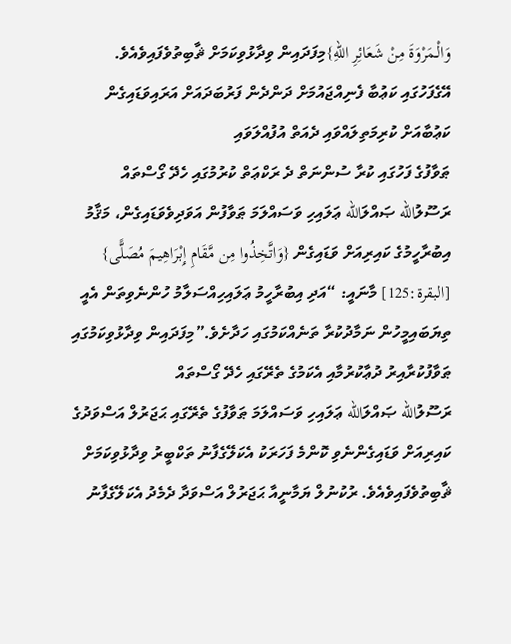وَالْـمَرْوَةَ مِنْ شَعَائِرِ اللهِ}މިފަދައިން ވިދާޅުވިކަމަށް ޘާބިތުވެފައިވެއެވެ. އޭގެފަހުގައި ކަޢުބާ ފެނިއްޖައުމަށް ދަންދެން ފަރުބަދައަށް އަރައިވަޑައިގެން ކަޢުބާއަށް ކުރިމަތިލައްވައި ދެއަތް އުފުއްލަވައި
ޠަވާފުގެ ފަހުގައި ކުރާ ސުންނަތް ދެ ރަކްޢަތް ކުރުމުގައި ހެދޭ ގޯސްތައް
ރަސޫލުالله ޞައްލަالله ޢަލައިހި ވަސައްލަމަ ޠަވާފުން އަވަދިވެވަޑައިގެން، މަޤާމު އިބުރާހީމުގެ ކައިރިއަށް ވަޑައިގެން {وَاتَّخِذُوا مِن مَّقَامِ إِبْرَاهِيمَ مُصَلًّى} [البقرة:125] މާނައީ: “އަދި އިބުރާހީމު ޢަލައިހިއްސަލާމު ހުންނެވިތަން އެއީ ތިޔަބައިމީހުން ނަމާދުކުރާ ތަނެއްކަމުގައި ހަދާށެވެ.”މިފަދައިން ވިދާޅުވިކަމުގައި
ޠަވާފުކުރާއިރު ދުޢާކުރުމާއި އެކަމުގެ ތެރޭގައި ހެދޭ ގޯސްތައް
ރަސޫލުالله ޞައްލަالله ޢަލައިހި ވަސައްލަމަ ޠަވާފުގެ ތެރޭގައި ޙަޖަރުލް އަސްވަދުގެ ކައިރިއަށް ވަޑައިގެންނެވި ކޮންމެ ފަހަރަކު އެކަލޭގެފާނު ތަކްބީރު ވިދާޅުވިކަމަށް ޘާބިތުވެފައިވެއެވެ. ރުކުނުލް ޔަމާނީއާ ޙަޖަރުލް އަސްވަދާ ދެމެދު އެކަލޭގެފާނު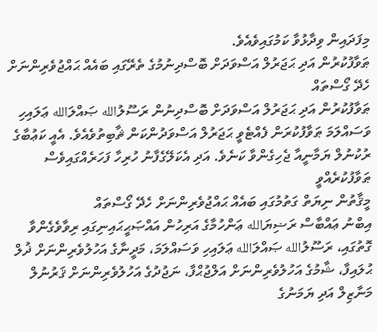މިފަދައިން ވިދާޅުވާ ކަމުގައިވެއެވެ.
ޠަވާފުކުރުން އަދި ޙަޖަރުލް އަސްވަދަށް ބޮސްދިނުމުގެ ތެރޭގައި ބައެއް ޙައްޖުވެރިންނަށް ހެދޭ ގޯސްތައް
ޠަވާފުކުރުން އަދި ޙަޖަރުލް އަސްވަދަށް ބޮސްދިނުން ރަސޫލުالله ޞައްލަالله ޢަލައިހި ވަސައްލަމަ ޠަވާފުކުރަން ފެއްޓެވީ ޙަޖަރުލް އަސްވަދުންކަން ޘާބިތުވެއެވެ. އެއީ ކަޢުބާގެ ރުކުނުލް ޔަމާނީއާ ޖެހިގެންވާ ކަނެވެ. އަދި އެކަލޭގެފާނު ހުރިހާ ފަހަރެއްގައިވެސް ޠަވާފުކުރެއްވީ
މީޤާތުން ނިޔަތް ގަތުމުގައި ބައެއް ޙައްޖުވެރިންނަށް ހެދޭ ގޯސްތައް
އިބްނު ޢައްބާސް ރަޟިޔަالله ޢަންހުމާގެ އަރިހުން އައްޞަޙީޙައިނިގައި ރިވާވެގެންވާ ގޮތުގައި، ރަސޫލުالله ޞައްލަالله ޢަލައިހި ވަސައްލަމަ، މަދީނާގެ އަހުލުވެރިންނަށް ޛުލް ޙުލައިފާ، ޝާމުގެ އަހުލުވެރިންނަށް އަލްޖުޙްފާ، ނަޖުދުގެ އަހުލުވެރިންނަށް ޤަރުނުލް މަނާޒިލް އަދި ޔަމަނުގެ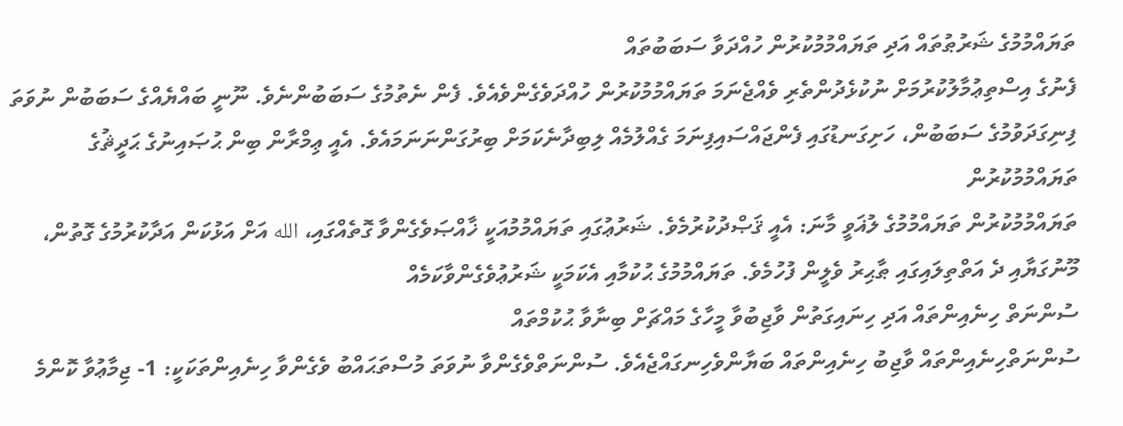ތަޔައްމުމުގެ ޝަރުޠުތައް އަދި ތަޔައްމުމުކުރުން ހުއްދަވާ ސަބަބުތައް
ފެނުގެ އިސްތިޢުމާލުކުރުމަށް ނުކުޅެދުންތެރި ވެއްޖެނަމަ ތަޔައްމުމުކުރުން ހުއްދަވެގެންވެއެވެ. ފެން ނެތުމުގެ ސަބަބުންނެވެ. ނޫނީ ބައްޔެއްގެ ސަބަބުން ނުވަތަ ފިނިގަދަވުމުގެ ސަބަބުން، ހަށިގަނޑުގައި ފެންޖައްސައިފިނަމަ ގެއްލުމެއް ލިބިދާނެކަމަށް ބިރުގަންނަނަމައެވެ. އެއީ ޢިމްރާން ބިން ޙުޞައިނުގެ ޙަދީޘުގެ
ތަޔައްމުމުކުރުން
ތަޔައްމުމުކުރުން ތަޔައްމުމުގެ ލުޣަވީ މާނަ: އެއީ ޤަޞްދުކުރުމެވެ. ޝަރުޢުގައި ތަޔައްމުމުއަކީ ޚާއްޞަވެގެންވާ ގޮތެއްގައި، الله އަށް އަޅުކަން އަދާކުރުމުގެ ގޮތުން، މޫނުގަޔާއި ދެ އަތްތިލައިގައި ޠާޙިރު ވެލީން ފުހުމެވެ. ތަޔައްމުމުގެ ޙުކުމާއި އެކަމަކީ ޝަރުޢުވެގެންވާކަމެއް
ސުންނަތް ހިނެއިންތައް އަދި ހިނައިގަތުން ވާޖިބުވާ މީހާގެ މައްޗަށް ބިނާވާ ޙުކުމްތައް
ސުންނަތްހިނެއިންތައް ވާޖިބު ހިނެއިންތައް ބަޔާންވެހިނގައްޖެއެވެ. ސުންނަތްވެގެންވާ ނުވަތަ މުސްތަޙައްބު ވެގެންވާ ހިނެއިންތަކަކީ: 1- ޖިމާޢުވާ ކޮންމެ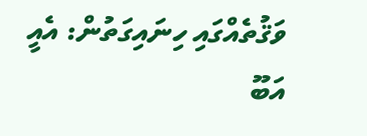ވަޤުތެއްގައި ހިނައިގަތުން: އެއީ އަބޫ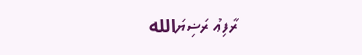ރާފިޢު ރަޟިޔަالله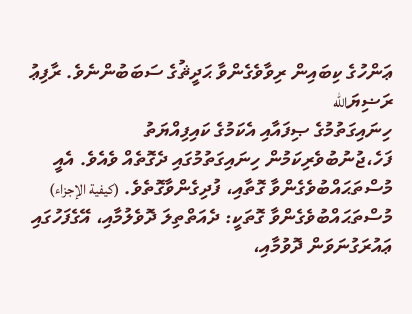ޢަންހުގެ ކިބައިން ރިވާވެގެންވާ ޙަދީޘުގެ ސަބަބުންނެވެ. ރާފިޢު ރަޟިޔަالله
ހިނައިގަތުމުގެ ޞިފައާއި އެކަމުގެ ކައިފިއްޔަތު
ފަހެ،ޖުނުބުވެރިކަމުން ހިނައިގަތުމުގައި ދެގޮތެއް ވެއެވެ. އެއީ މުސްތަޙައްބުވެގެންވާ ގޮތާއި، ފުދިގެންވާގޮތެވެ. (كيفية الإجزاء) މުސްތަޙައްބުވެގެންވާ ގޮތަކީ: ދެއަތްތިލަ ދޮވެލުމާއި، އޭގެފަހުގައި ޢައުރަގުނަވަން ދޮވުމާއި،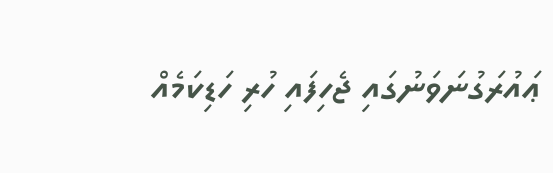ޢައުރަގުނަވަނުގައި ޖެހިފައި ހުރި ހަޑިކަމެއް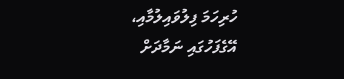ހުރިހަމަ ފިލުވައިލުމާއި، އޭގެފަހުގައި ނަމާދަށް